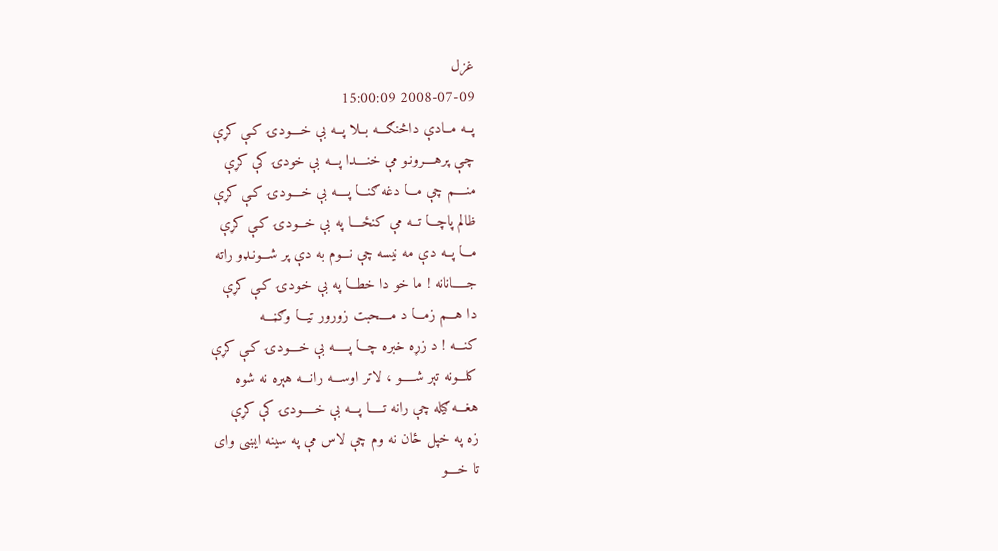غزل
2008-07-09 15:00:09
پــه مــادې داڅنګـــه بــلا پــه بې خــــودۍ کـې کړې
چـې پرهــــرونـو مې خنــــدا پـــه بې خودۍ کې کړې
منــــم چې مـــا دغه ګنـــا پــــه بې خــــودۍ کـې کړې
ظالم پاچـــا تــه مې کنځــــا په بې خـــودۍ کـې کړې
مـــا پــه دې مه نيسه چې نـــوم به دې پر شـــونـډو راته
جـــــانانه ! ما خو دا خطـــا په بې خـودۍ کـې کړې
دا هـــم زمـــا د مــــحبت زورور تيـــا وګڼـــه
کنـــه ! د زړه خبره چـــا پـــــه بې خــــودۍ کـې کړې
کلـــونه تېر شـــــو ، لاتر اوســـه رانـــه هېره نه شوه
هغـــه ګيله چې رانه تـــــا پـــه بې خـــــودۍ کې کړې
زه په خپل ځان نه وم چې لاس مې په سينه ايښى واى
تا خــــو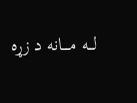لـــه مــــانه د زړه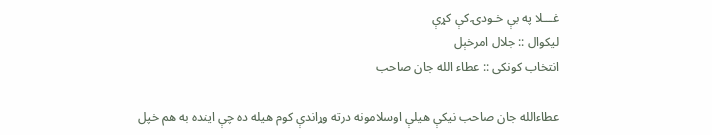غـــلا په بې خـودۍ کې کړې
لیکوال :: جلال امرخېل
انتخاب کونکی :: عطاء الله جان صاحب

عطاءالله جان صاحب نیکې هیلې اوسلامونه درته وړاندې کوم هیله ده چې اینده به هم خپل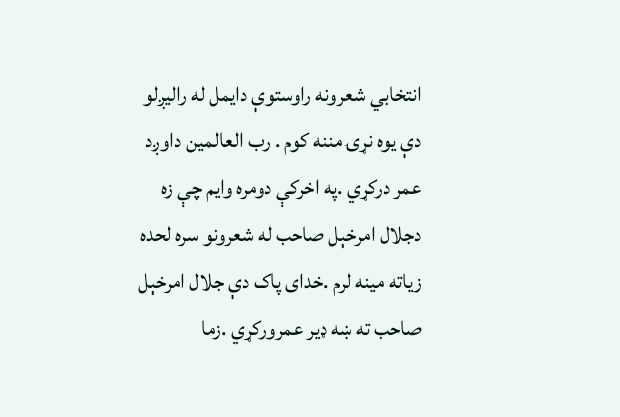انتخابي شعرونه راوستوې دایمل له رالیږلو دې یوه نړۍ مننه کوم . رب العالمین داوږد عمر درکړي .په اخرکې دومره وایم چې زه دجلال امرخېل صاحب له شعرونو سره لحده زیاته مینه لرم .خدای پاک دې جلال امرخېل صاحب ته ښه ډیر عمرورکړي .زما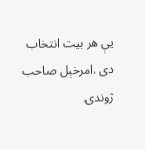یې هر بیت انتخاب دی .امرخېل صاحب ژوندۍ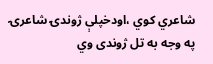شاعري کوي ،اودخپلې ژوندۍ شاعرۍ په وجه به تل ژوندی وي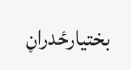بختیارځدراڼ